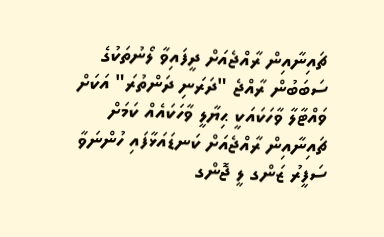ޗައިނާއިން ރާއްޖެއަށް ދީފައިވާ ލޯނުތަކުގެ ސަބަބުން ރާއްޖެ "ދަރަނި ދަންތުރަ" އަކަށް ވައްޓާލާ ވާހަކައަކީ ޙިޔާލީ ވާހަކައެއް ކަމަށް ޗައިނާއިން ރާއްޖެއަށް ކަނޑައަޅާފައި ހުންނަވާ ސަފީރު ޒަންގ ލީ ޖޮންގ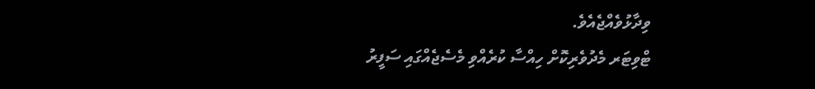ވިދާޅުވެއްޖެއެވެ.
ޓްވިޓަރ މެދުވެރިކޮށް ހިއްސާ ކުރެއްވި މެސެޖެއްގައި ސަފީރު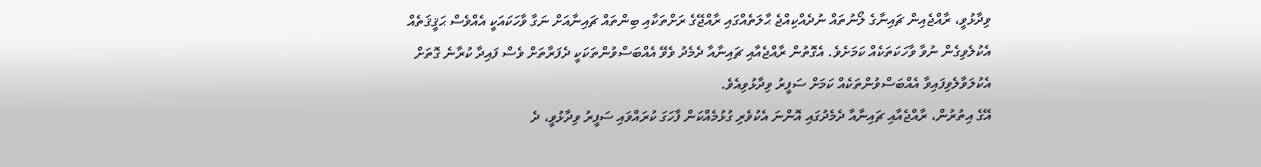ވިދާޅުވީ، ރާއްޖެއިން ޗައިނާގެ ލޯނުތައް ނުދެއްކިއްޖެ ޙާލަތެއްގައި ރާއްޖޭގެ ރަށްތަކާއި ބިންތައް ޗައިނާއަށް ނަގާ ވާހަކައަކީ އެއްވެސް ޙަޤީޤަތެއް އެކުލެވިގެން ނުވާ ވާހަކަތަކެއް ކަމަށެވެ. އެގޮތުން ރާއްޖެއާއި ޗައިނާއާ ދެމެދު ވެވޭ އެއްބަސްވުންތަކަކީ ދެފަރާތަށް ވެސް ފައިދާ ކުރާނެ ގޮތަށް އެކުލަވާލެވިފައިވާ އެއްބަސްވުންތަކެއް ކަމަށް ސަފީރު ވިދާޅުވިއެވެ.
އޭގެ އިތުރުން، ރާއްޖެއާއި ޗައިނާއާ ދެމެދުގައި އޮންނަ އެކުވެރި ގުޅުމެއްކަން ފާހަގަ ކުރައްވައި ސަފީރު ވިދާޅުވީ، ދެ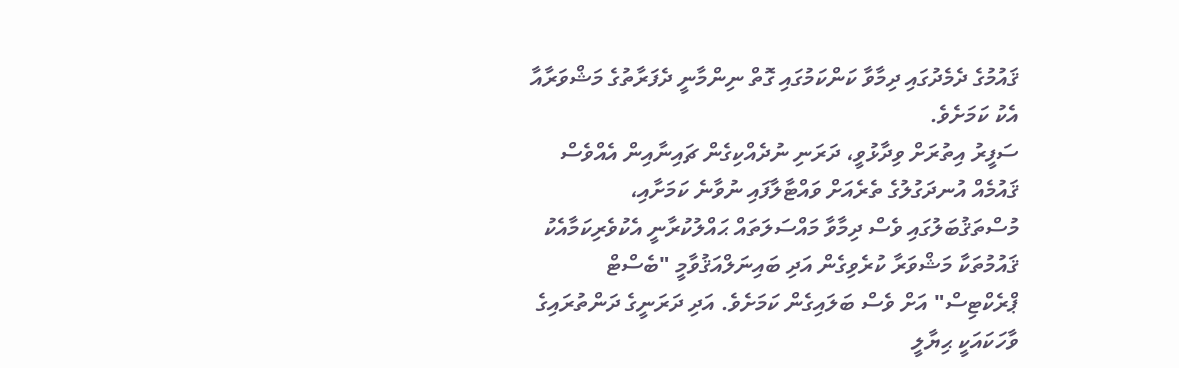ޤައުމުގެ ދެމެދުގައި ދިމާވާ ކަންކަމުގައި ގޮތް ނިންމާނީ ދެފަރާތުގެ މަޝްވަރާއާ އެކު ކަމަށެވެ.
ސަފީރު އިތުރަށް ވިދާޅުވީ، ދަރަނި ނުދެއްކިގެން ޗައިނާއިން އެއްވެސް ޤައުމެއް އުނދަގުލުގެ ތެރެއަށް ވައްޓާލާފައި ނުވާނެ ކަމަށާއި، މުސްތަޤުބަލުގައި ވެސް ދިމާވާ މައްސަލަތައް ޙައްލުކުރާނީ އެކުވެރިކަމާއެކު ޤައުމުތަކާ މަޝްވަރާ ކުރެވިގެން އަދި ބައިނަލްއަޤުވާމީ "ބެސްޓް ޕްރެކްޓިސް" އަށް ވެސް ބަލައިގެން ކަމަށެވެ. އަދި ދަރަނީގެ ދަންތުރައިގެ ވާހަކައަކީ ޙިޔާލީ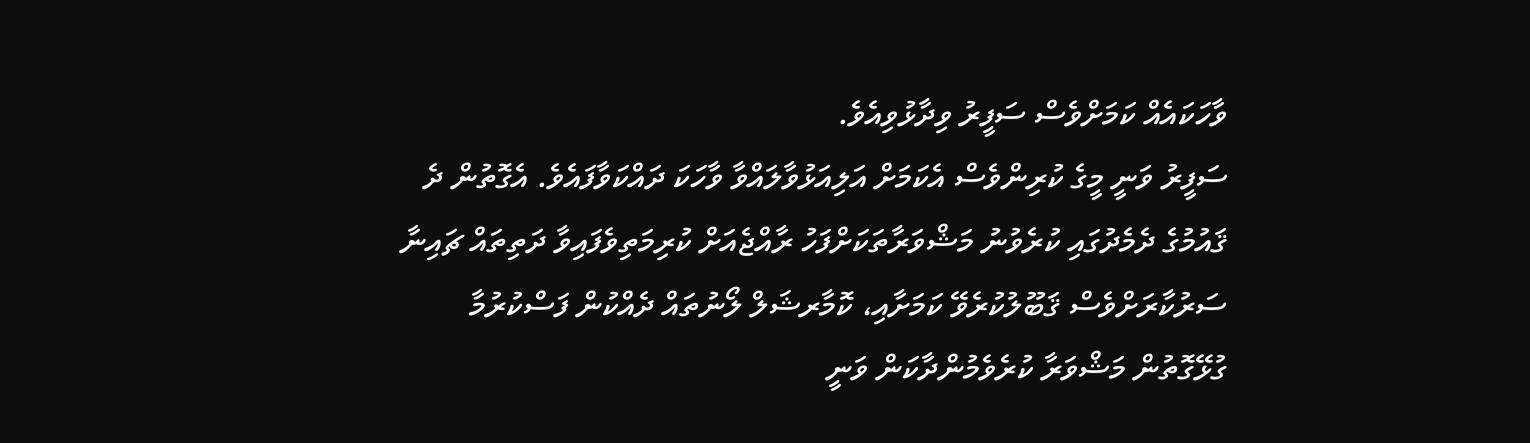ވާހަކައެއް ކަމަށްވެސް ސަފީރު ވިދާޅުވިއެވެ.
ސަފީރު ވަނީ މީގެ ކުރިންވެސް އެކަމަށް އަލިއަޅުވާލައްވާ ވާހަކަ ދައްކަވާފައެވެ. އެގޮތުން ދެ ޤައުމުގެ ދެމެދުގައި ކުރެވުނު މަޝްވަރާތަކަށްފަހު ރާއްޖެއަށް ކުރިމަތިވެފައިވާ ދަތިތައް ޗައިނާ ސަރުކާރަށްވެސް ޤަބޫލުކުރެވޭ ކަމަށާއި، ކޮމާރޝަލް ލޯނުތައް ދެއްކުން ފަސްކުރުމާ ގުޅޭގޮތުން މަޝްވަރާ ކުރެވެމުންދާކަން ވަނީ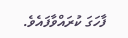ފާހަގަ ކުރައްވާފައެވެ.